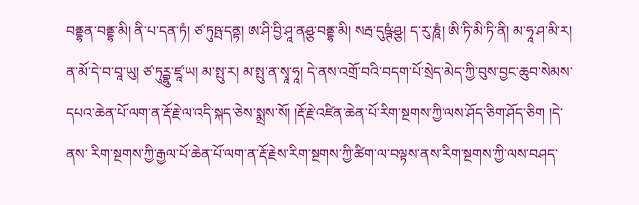བནྡྷན་བནྡྷ་མི། ནི་པ་དན་ཏཾ། ཙ་ཏུཥྤ་དནྟ། ཨ་ཤི་བྱི་ཤཱ་ནཤྩ་བནྡྷ་མི། སརྦ་དུཥྚཾ་ཤྩ། ད་རུ་ཎཱཾ། ཨི་ཏི་མི་ཏི་ནི། མ་ཧཱ་ཤ་མི་ར། ན་མོ་དེ་བ་བཱ་ཡུ། ཙ་ཏུཪྦྷུ་ཛཱ་ཡ། མ་སྤུ་ར། མ་སྤུ་ན་སྭཱ་ཧཱ། དེ་ནས་འགྲོ་བའི་བདག་པོ་སྲེད་མེད་ཀྱི་བུས་བྱང་ཆུབ་སེམས་དཔའ་ཆེན་པོ་ལག་ན་རྡོ་རྗེ་ལ་འདི་སྐད་ཅེས་སྨྲས་སོ། །རྡོ་རྗེ་འཛིན་ཆེན་པོ་རིག་སྔགས་ཀྱི་ལས་ཤོད་ཅིག་ཤོད་ཅིག །དེ་ནས་ རིག་སྔགས་ཀྱི་རྒྱལ་པོ་ཆེན་པོ་ལག་ན་རྡོ་རྗེས་རིག་སྔགས་ཀྱི་ཚིག་ལ་བལྟས་ནས་རིག་སྔགས་ཀྱི་ལས་བཤད་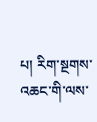པ། རིག་སྔགས་འཆང་གི་ལས་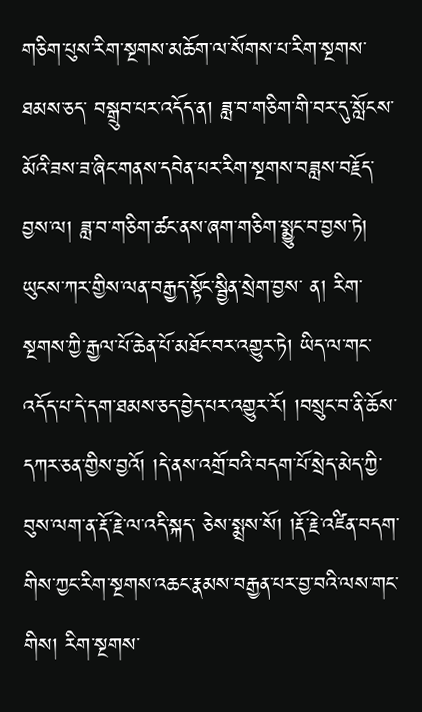གཅིག་པུས་རིག་སྔགས་མཆོག་ལ་སོགས་པ་རིག་སྔགས་ཐམས་ཅད་ བསྒྲུབ་པར་འདོད་ན། ཟླ་བ་གཅིག་གི་བར་དུ་སློངས་མོའི་ཟས་ཟ་ཞིང་གནས་དབེན་པར་རིག་སྔགས་བཟླས་བརྗོད་བྱས་ལ། ཟླ་བ་གཅིག་ཚང་ནས་ཞག་གཅིག་སྨྱུང་བ་བྱས་ཏེ། ཡུངས་ཀར་གྱིས་ལན་བརྒྱད་སྟོང་སྦྱིན་སྲེག་བྱས་ ན། རིག་སྔགས་ཀྱི་རྒྱལ་པོ་ཆེན་པོ་མཐོང་བར་འགྱུར་ཏེ། ཡིད་ལ་གང་འདོད་པ་དེ་དག་ཐམས་ཅད་བྱེད་པར་འགྱུར་རོ། །བསྲུང་བ་ནི་ཆོས་དཀར་ཅན་གྱིས་བྱའོ། །དེ་ནས་འགྲོ་བའི་བདག་པོ་སྲེད་མེད་ཀྱི་བུས་ལག་ན་རྡོ་རྗེ་ལ་འདི་སྐད་ ཅེས་སྨྲས་སོ། །རྡོ་རྗེ་འཛིན་བདག་གིས་ཀྱང་རིག་སྔགས་འཆང་རྣམས་བརྒྱན་པར་བྱ་བའི་ལས་གང་གིས། རིག་སྔགས་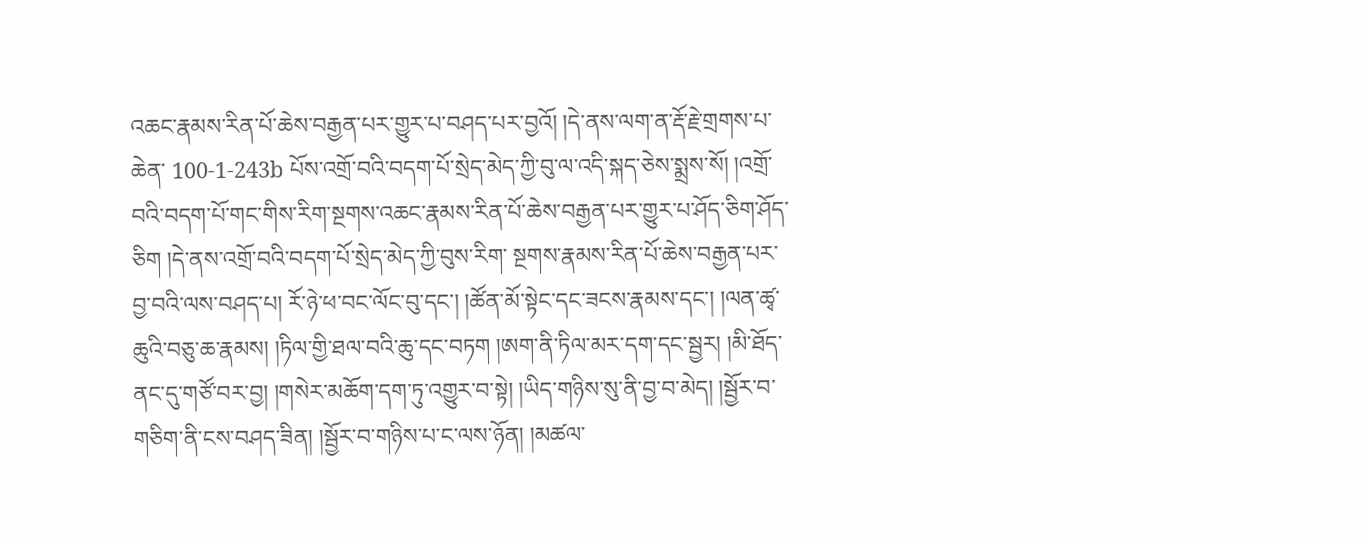འཆང་རྣམས་རིན་པོ་ཆེས་བརྒྱན་པར་གྱུར་པ་བཤད་པར་བྱའོ། །དེ་ནས་ལག་ན་རྡོ་རྗེ་གྲགས་པ་ཆེན་ 100-1-243b པོས་འགྲོ་བའི་བདག་པོ་སྲེད་མེད་ཀྱི་བུ་ལ་འདི་སྐད་ཅེས་སྨྲས་སོ། །འགྲོ་བའི་བདག་པོ་གང་གིས་རིག་སྔགས་འཆང་རྣམས་རིན་པོ་ཆེས་བརྒྱན་པར་གྱུར་པ་ཤོད་ཅིག་ཤོད་ཅིག །དེ་ནས་འགྲོ་བའི་བདག་པོ་སྲེད་མེད་ཀྱི་བུས་རིག་ སྔགས་རྣམས་རིན་པོ་ཆེས་བརྒྱན་པར་བྱ་བའི་ལས་བཤད་པ། རོ་ཉེ་ཕ་བང་ལོང་བུ་དང་། །ཚོན་མོ་སྟེང་དང་ཟངས་རྣམས་དང་། །ལན་ཚྭ་ཆུའི་བཅུ་ཆ་རྣམས། །ཏིལ་གྱི་ཐལ་བའི་ཆུ་དང་བཏག །ཨག་ནི་ཏིལ་མར་དག་དང་སྦྱར། །མི་ཐོད་ ནང་དུ་གཙོ་བར་བྱ། །གསེར་མཆོག་དག་ཏུ་འགྱུར་བ་སྟེ། །ཡིད་གཉིས་སུ་ནི་བྱ་བ་མེད། །སྦྱོར་བ་གཅིག་ནི་ངས་བཤད་ཟིན། །སྦྱོར་བ་གཉིས་པ་ང་ལས་ཉོན། །མཚལ་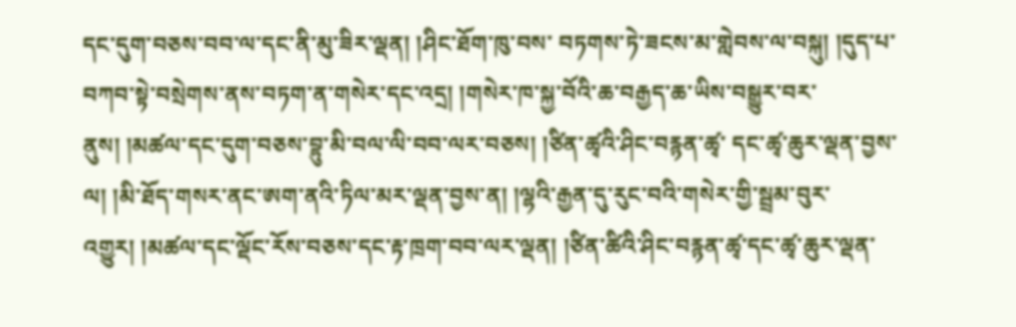དང་དུག་བཅས་བབ་ལ་དང་ནི་མུ་ཟིར་ལྡན། །ཤིང་ཐོག་ཁུ་བས་ བཏགས་ཏེ་ཟངས་མ་གླེབས་ལ་བསྐུ། །དུད་པ་བཀབ་སྟེ་བསྲེགས་ནས་བཏག་ན་གསེར་དང་འདྲ། །གསེར་ཁ་སྐྱ་བོའི་ཆ་བརྒྱད་ཆ་ཡིས་བསྒྱུར་བར་ནུས། །མཚལ་དང་དུག་བཅས་བྷུ་མི་བལ་ལི་བབ་ལར་བཅས། །ཙིན་ཚྭའི་ཤིང་བརྙན་ཚྭ་ དང་ཚྭ་ཆུར་ལྡན་བྱས་ལ། །མི་ཐོད་གསར་ནང་ཨག་ནའི་ཏིལ་མར་ལྡན་བྱས་ན། །ལྷའི་རྒྱན་དུ་རུང་བའི་གསེར་གྱི་སྦྲམ་བུར་འགྱུར། །མཚལ་དང་ལྡོང་རོས་བཅས་དང་རྟ་ཁྲག་བབ་ལར་ལྡན། །ཙིན་ཚིའི་ཤིང་བརྙན་ཚྭ་དང་ཚྭ་ཆུར་ལྡན་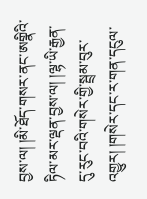བྱས་ལ། །མི་ཐོད་གསར་ནང་ཨགྣིའི་ཏིལ་མར་ལྡན་བྱས་ལ། །ལྷ་ཡི་རྒྱན་དུ་རུང་བའི་གསེར་གྱི་སྦྲམ་བུར་འགྱུར། །གསེར་དང་ར་གན་དངུལ་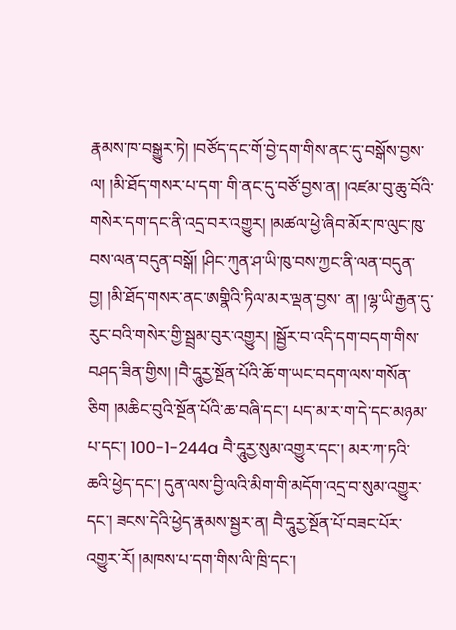རྣམས་ཁ་བསྒྱུར་ཏེ། །བཙོད་དང་གོ་བྱེ་དག་གིས་ནང་དུ་བསྒོས་བྱས་ལ། །མི་ཐོད་གསར་པ་དག་ གི་ནང་དུ་བཙོ་བྱས་ན། །འཛམ་བུ་ཆུ་བོའི་གསེར་དག་དང་ནི་འདྲ་བར་འགྱུར། །མཚལ་ཕྱེ་ཞིབ་མོར་ཁ་ལུང་ཁུ་བས་ལན་བདུན་བསྒོ། །ཤིང་ཀུན་ཤ་ཡི་ཁུ་བས་ཀྱང་ནི་ལན་བདུན་བྱ། །མི་ཐོད་གསར་ནང་ཨགྣིའི་ཏིལ་མར་ལྡན་བྱས་ ན། །ལྷ་ཡི་རྒྱན་དུ་རུང་བའི་གསེར་གྱི་སྦྲམ་བུར་འགྱུར། །སྦྱོར་བ་འདི་དག་བདག་གིས་བཤད་ཟིན་གྱིས། །བཻ་དཱུརྱ་སྔོན་པོའི་ཆོ་ག་ཡང་བདག་ལས་གསོན་ཅིག །མཆིང་བུའི་སྔོན་པོའི་ཆ་བཞི་དང་། པད་མ་ར་ག་དེ་དང་མཉམ་པ་དང་། 100-1-244a བཻ་དཱུརྱ་སུམ་འགྱུར་དང་། མར་ཀ་ཏའི་ཆའི་ཕྱེད་དང་། དུན་ལས་བྱི་ལའི་མིག་གི་མདོག་འདྲ་བ་སུམ་འགྱུར་དང་། ཟངས་དེའི་ཕྱེད་རྣམས་སྦྱར་ན། བཻ་དཱུརྱ་སྔོན་པོ་བཟང་པོར་འགྱུར་རོ། །མཁས་པ་དག་གིས་ལི་ཁྲི་དང་།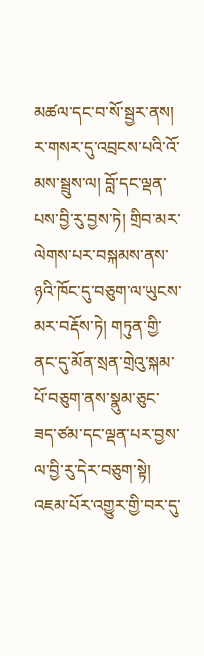མཚལ་དང་བ་སོ་སྦྱར་ནས། ར་གསར་དུ་འབྲངས་པའི་འོ་མས་སྦྲུས་ལ། བློ་དང་ལྡན་པས་བྱི་རུ་བྱས་ཏེ། གྲིབ་མར་ལེགས་པར་བསྐམས་ནས་ཉའི་ཁོང་དུ་བཅུག་ལ་ཡུངས་མར་བརྡོས་ཏེ། གཏུན་གྱི་ནང་དུ་མོན་སྲན་གྲེའུ་སྐམ་ པོ་བཅུག་ནས་སྣུམ་ཅུང་ཟད་ཙམ་དང་ལྡན་པར་བྱས་ལ་བྱི་རུ་དེར་བཅུག་སྟེ། འཇམ་པོར་འགྱུར་གྱི་བར་དུ་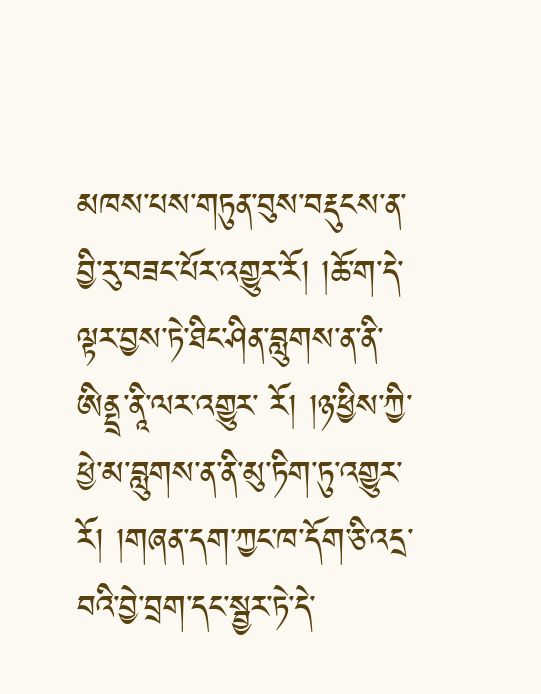མཁས་པས་གཏུན་བུས་བརྡུངས་ན་བྱི་རུ་བཟང་པོར་འགྱུར་རོ། །ཆོ་ག་དེ་ལྟར་བྱས་ཏེ་ཐིང་ཤིན་བླུགས་ན་ནི་ཨིནྡྲ་ནཱི་ལར་འགྱུར་ རོ། །ཉ་ཕྱིས་ཀྱི་ཕྱེ་མ་བླུགས་ན་ནི་མུ་ཏིག་ཏུ་འགྱུར་རོ། །གཞན་དག་ཀྱང་ཁ་དོག་ཅི་འདྲ་བའི་བྱེ་བྲག་དང་སྦྱར་ཏེ་དེ་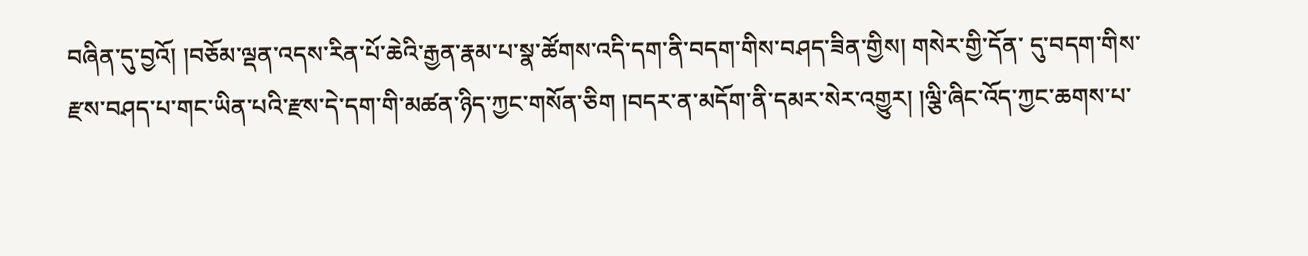བཞིན་དུ་བྱའོ། །བཅོམ་ལྡན་འདས་རིན་པོ་ཆེའི་རྒྱན་རྣམ་པ་སྣ་ཚོགས་འདི་དག་ནི་བདག་གིས་བཤད་ཟིན་གྱིས། གསེར་གྱི་དོན་ དུ་བདག་གིས་རྫས་བཤད་པ་གང་ཡིན་པའི་རྫས་དེ་དག་གི་མཚན་ཉིད་ཀྱང་གསོན་ཅིག །བདར་ན་མདོག་ནི་དམར་སེར་འགྱུར། །ལྕི་ཞིང་འོད་ཀྱང་ཆགས་པ་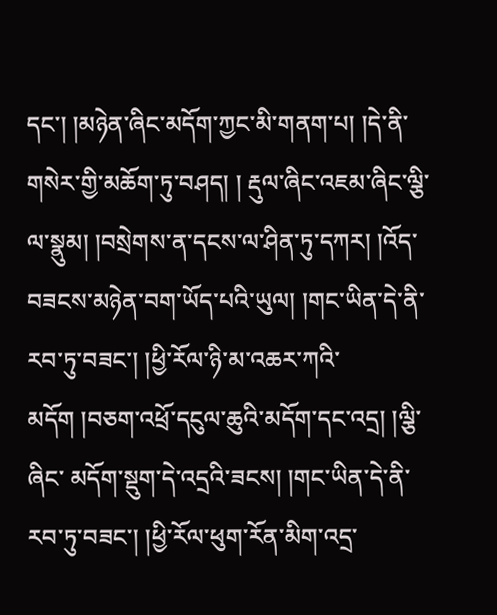དང་། །མཉེན་ཞིང་མདོག་ཀྱང་མི་གནག་པ། །དེ་ནི་གསེར་གྱི་མཆོག་ཏུ་བཤད། ། རྡུལ་ཞིང་འཇམ་ཞིང་ལྕི་ལ་སྣུམ། །བསྲེགས་ན་དངས་ལ་ཤིན་ཏུ་དཀར། །འོད་བཟངས་མཉེན་བག་ཡོད་པའི་ཡུལ། །གང་ཡིན་དེ་ནི་རབ་ཏུ་བཟང་། །ཕྱི་རོལ་ཉི་མ་འཆར་ཀའི་མདོག །བཅག་འཕྲོ་དངུལ་ཆུའི་མདོག་དང་འདྲ། །ལྕི་ཞིང་ མདོག་སྡུག་དེ་འདྲའི་ཟངས། །གང་ཡིན་དེ་ནི་རབ་ཏུ་བཟང་། །ཕྱི་རོལ་ཕུག་རོན་མིག་འདྲ་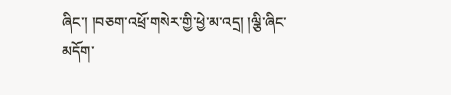ཞིང་། །བཅག་འཕྲོ་གསེར་གྱི་ཕྱེ་མ་འདྲ། །ལྕི་ཞིང་མདོག་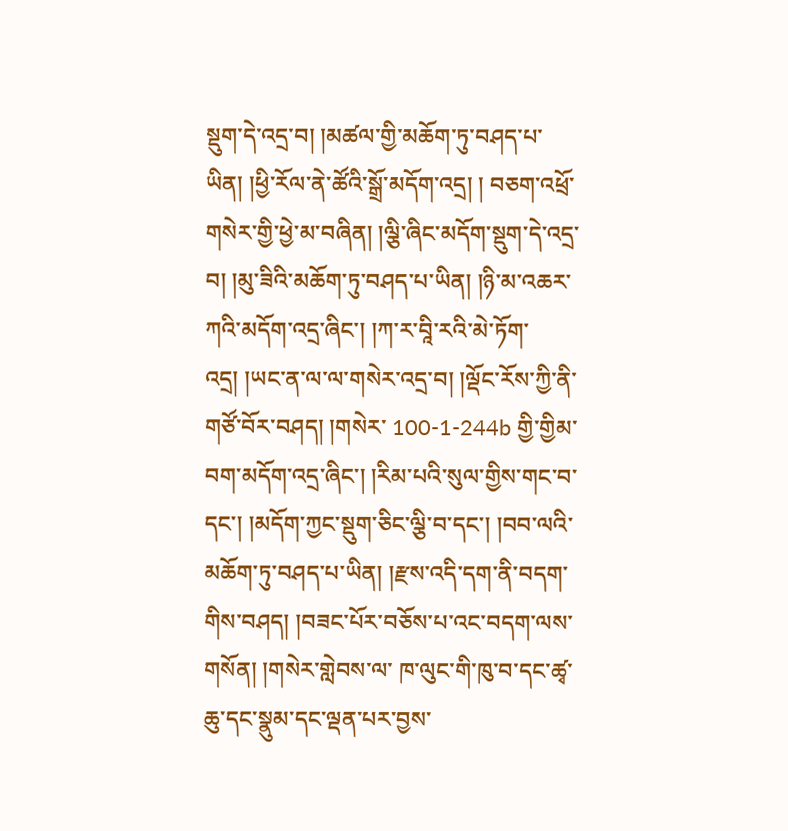སྡུག་དེ་འདྲ་བ། །མཚལ་གྱི་མཆོག་ཏུ་བཤད་པ་ཡིན། །ཕྱི་རོལ་ནེ་ཚོའི་སྒྲོ་མདོག་འདྲ། ། བཅག་འཕྲོ་གསེར་གྱི་ཕྱེ་མ་བཞིན། །ལྕི་ཞིང་མདོག་སྡུག་དེ་འདྲ་བ། །མུ་ཟིའི་མཆོག་ཏུ་བཤད་པ་ཡིན། །ཉི་མ་འཆར་ཀའི་མདོག་འདྲ་ཞིང་། །ཀ་ར་བཱི་རའི་མེ་ཏོག་འདྲ། །ཡང་ན་ལ་ལ་གསེར་འདྲ་བ། །ལྡོང་རོས་ཀྱི་ནི་གཙོ་བོར་བཤད། །གསེར་ 100-1-244b གྱི་གྱིམ་བག་མདོག་འདྲ་ཞིང་། །རིམ་པའི་སུལ་གྱིས་གང་བ་དང་། །མདོག་ཀྱང་སྡུག་ཅིང་ལྕི་བ་དང་། །བབ་ལའི་མཆོག་ཏུ་བཤད་པ་ཡིན། །རྫས་འདི་དག་ནི་བདག་གིས་བཤད། །བཟང་པོར་བཅོས་པ་འང་བདག་ལས་གསོན། །གསེར་གླེབས་ལ་ ཁ་ལུང་གི་ཁུ་བ་དང་ཚྭ་ཆུ་དང་སྣུམ་དང་ལྡན་པར་བྱས་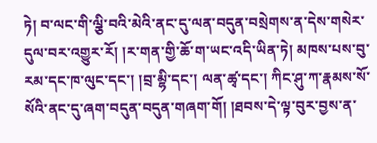ཏེ། བ་ལང་གི་ལྕི་བའི་མེའི་ནང་དུ་ལན་བདུན་བསྲེགས་ན་དེས་གསེར་དུལ་བར་འགྱུར་རོ། །ར་གན་གྱི་ཆོ་ག་ཡང་འདི་ཡིན་ཏེ། མཁས་པས་བུ་རམ་དང་ཁ་ལུང་དང་། །བྲ་མྷི་དང་། ལན་ཚྭ་དང་། ཀིང་ཤུ་ཀ་རྣམས་སོ་སོའི་ནང་དུ་ཞག་བདུན་བདུན་གཞག་གོ། །ཐབས་དེ་ལྟ་བུར་བྱས་ན་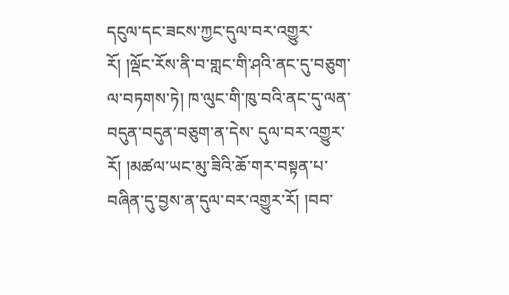དངུལ་དང་ཟངས་ཀྱང་དུལ་བར་འགྱུར་རོ། །ལྡོང་རོས་ནི་བ་གླང་གི་ཤའི་ནང་དུ་བཅུག་ལ་བཏགས་ཏེ། ཁ་ལུང་གི་ཁུ་བའི་ནང་དུ་ལན་བདུན་བདུན་བཅུག་ན་དེས་ དུལ་བར་འགྱུར་རོ། །མཚལ་ཡང་མུ་ཟིའི་ཆོ་གར་བསྟན་པ་བཞིན་དུ་བྱས་ན་དུལ་བར་འགྱུར་རོ། །བབ་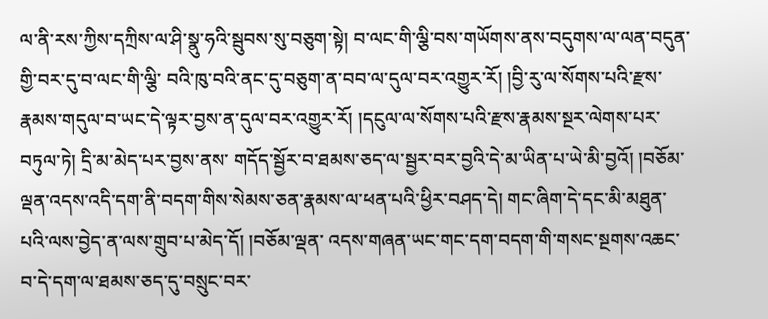ལ་ནི་རས་ཀྱིས་དཀྲིས་ལ་ཤི་སྣུ་ཧའི་སྦུབས་སུ་བཅུག་སྟེ། བ་ལང་གི་ལྕི་བས་གཡོགས་ནས་བདུགས་ལ་ལན་བདུན་གྱི་བར་དུ་བ་ལང་གི་ལྕི་ བའི་ཁུ་བའི་ནང་དུ་བཅུག་ན་བབ་ལ་དུལ་བར་འགྱུར་རོ། །བྱི་རུ་ལ་སོགས་པའི་རྫས་རྣམས་གདུལ་བ་ཡང་དེ་ལྟར་བྱས་ན་དུལ་བར་འགྱུར་རོ། །དངུལ་ལ་སོགས་པའི་རྫས་རྣམས་སྔར་ལེགས་པར་བཏུལ་ཏེ། དྲི་མ་མེད་པར་བྱས་ནས་ གདོད་སྦྱོར་བ་ཐམས་ཅད་ལ་སྦྱར་བར་བྱའི་དེ་མ་ཡིན་པ་ཡེ་མི་བྱའོ། །བཅོམ་ལྡན་འདས་འདི་དག་ནི་བདག་གིས་སེམས་ཅན་རྣམས་ལ་ཕན་པའི་ཕྱིར་བཤད་དེ། གང་ཞིག་དེ་དང་མི་མཐུན་པའི་ལས་བྱེད་ན་ལས་གྲུབ་པ་མེད་དོ། །བཅོམ་ལྡན་ འདས་གཞན་ཡང་གང་དག་བདག་གི་གསང་སྔགས་འཆང་བ་དེ་དག་ལ་ཐམས་ཅད་དུ་བསྲུང་བར་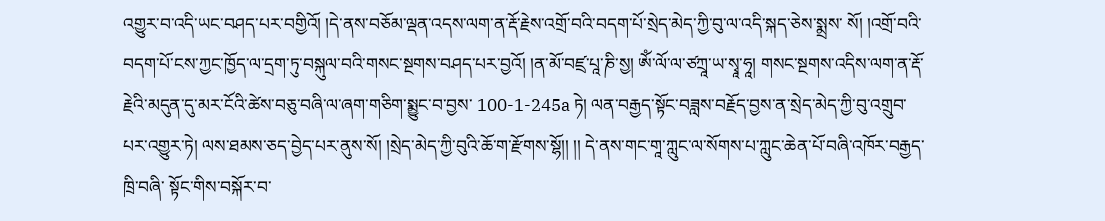འགྱུར་བ་འདི་ཡང་བཤད་པར་བགྱིའོ། །དེ་ནས་བཅོམ་ལྡན་འདས་ལག་ན་རྡོ་རྗེས་འགྲོ་བའི་བདག་པོ་སྲེད་མེད་ཀྱི་བུ་ལ་འདི་སྐད་ཅེས་སྨྲས་ སོ། །འགྲོ་བའི་བདག་པོ་ངས་ཀྱང་ཁྱོད་ལ་དྲག་ཏུ་བསྐུལ་བའི་གསང་སྔགས་བཤད་པར་བྱའོ། །ན་མོ་བཛྲ་པཱ་ཎི་སྱ། ཨོཾ་ལོ་ལ་ཙཀྲཱ་ཡ་སྭཱ་ཧཱ། གསང་སྔགས་འདིས་ལག་ན་རྡོ་རྗེའི་མདུན་དུ་མར་ངོའི་ཚེས་བཅུ་བཞི་ལ་ཞག་གཅིག་སྨྱུང་བ་བྱས་ 100-1-245a ཏེ། ལན་བརྒྱད་སྟོང་བཟླས་བརྗོད་བྱས་ན་སྲེད་མེད་ཀྱི་བུ་འགྲུབ་པར་འགྱུར་ཏེ། ལས་ཐམས་ཅད་བྱེད་པར་ནུས་སོ། །སྲེད་མེད་ཀྱི་བུའི་ཆོ་ག་རྫོགས་སྷོ།། །། དེ་ནས་གང་གཱ་ཀླུང་ལ་སོགས་པ་ཀླུང་ཆེན་པོ་བཞི་འཁོར་བརྒྱད་ཁྲི་བཞི་ སྟོང་གིས་བསྐོར་བ་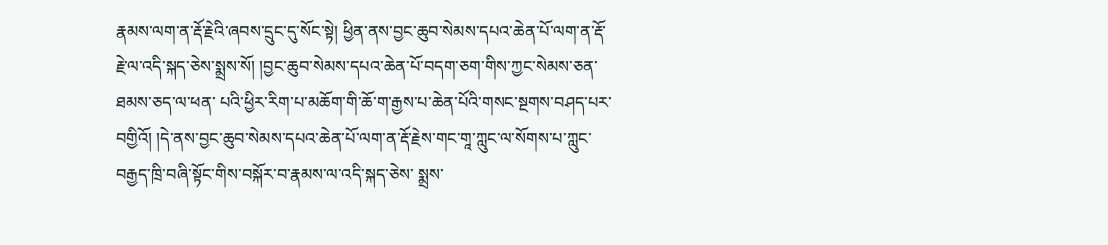རྣམས་ལག་ན་རྡོ་རྗེའི་ཞབས་དྲུང་དུ་སོང་སྟེ། ཕྱིན་ནས་བྱང་ཆུབ་སེམས་དཔའ་ཆེན་པོ་ལག་ན་རྡོ་རྗེ་ལ་འདི་སྐད་ཅེས་སྨྲས་སོ། །བྱང་ཆུབ་སེམས་དཔའ་ཆེན་པོ་བདག་ཅག་གིས་ཀྱང་སེམས་ཅན་ཐམས་ཅད་ལ་ཕན་ པའི་ཕྱིར་རིག་པ་མཆོག་གི་ཆོ་ག་རྒྱས་པ་ཆེན་པོའི་གསང་སྔགས་བཤད་པར་བགྱིའོ། །དེ་ནས་བྱང་ཆུབ་སེམས་དཔའ་ཆེན་པོ་ལག་ན་རྡོ་རྗེས་གང་གཱ་ཀླུང་ལ་སོགས་པ་ཀླུང་བརྒྱད་ཁྲི་བཞི་སྟོང་གིས་བསྐོར་བ་རྣམས་ལ་འདི་སྐད་ཅེས་ སྨྲས་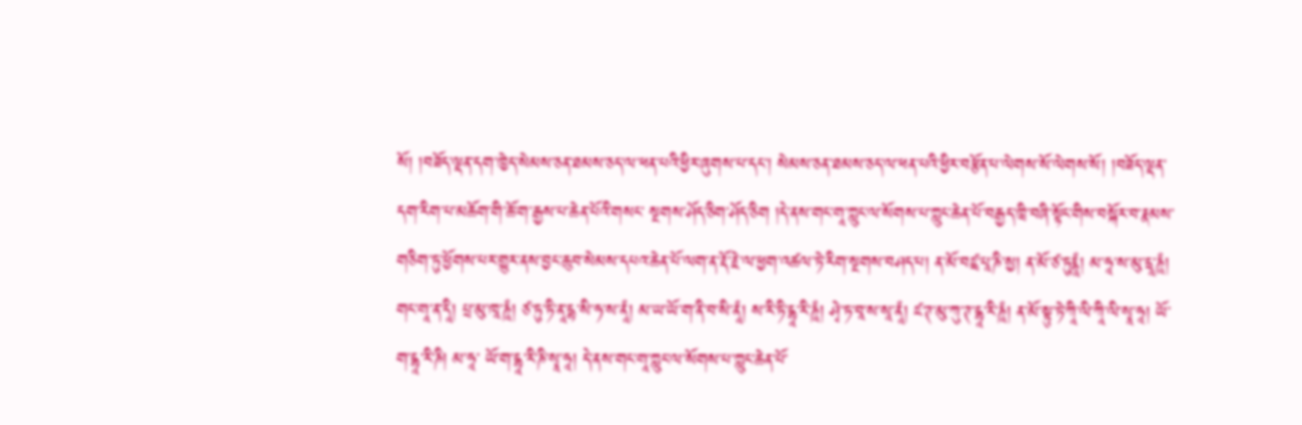སོ། །བཟོད་ལྡན་དག་ཁྱེད་སེམས་ཅན་ཐམས་ཅད་ལ་ཕན་པའི་ཕྱིར་ཞུགས་པ་དང་། སེམས་ཅན་ཐམས་ཅད་ལ་ཕན་པའི་ཕྱིར་བརྩོན་པ་ལེགས་སོ་ལེགས་སོ། །བཟོད་ལྡན་དག་རིག་པ་མཆོག་གི་ཆོ་ག་རྒྱས་པ་ཆེན་པོའི་གསང་ སྔགས་ཤོད་ཅིག་ཤོད་ཅིག །དེ་ནས་གང་གཱ་ཀླུང་ལ་སོགས་པ་ཀླུང་ཆེན་པོ་བརྒྱད་ཁྲི་བཞི་སྟོང་གིས་བསྐོར་བ་རྣམས་གཅིག་ཏུ་ཕྱོགས་པར་གྱུར་ནས་བྱང་ཆུབ་སེམས་དཔའ་ཆེན་པོ་ལག་ན་རྡོ་རྗེ་ལ་ཕྱག་འཚལ་ཏེ་རིག་སྔགས་བཤད་པ། ན་མོ་བཛྲ་པཱ་ཎི་སྱ། ན་མོ་ཙ་ཏུརྞཱཾ། མ་ཧཱ་ས་མུ་དྲཱ་ཎཱཾ། གང་གཱ་ན་དཱི། པྲ་མུ་ཁཱ་ཎཱཾ། ཙ་ཏུ་ཏི་ནཱ་དྷ་སི་ཧ་ས་ནཱཾ། མ་ཡ་ཡོ་ག་ནི་བ་སི་ནཱཾ། ས་རི་ཏི་དྷཱ་རི་ཎཱཾ། ཤྭེ་ཏ་བཱ་ས་སཱ་ནཱཾ། ཛ་ཊ་མུ་ཀུ་ཊ་དྷཱ་རི་ཎཱཾ། ན་མོ་སྟུ་ཏེ་ཀཱི་ལི་ཀཱི་ལི་སྭཱ་ཧཱ། ཡོ་ག་དྷཱ་རི་ཎི། མ་ཧཱ་ ཡོ་ག་དྷཱ་རི་ཎི་སྭཱ་ཧཱ། དེ་ནས་གང་གཱ་ཀླུང་ལ་སོགས་པ་ཀླུང་ཆེན་པོ་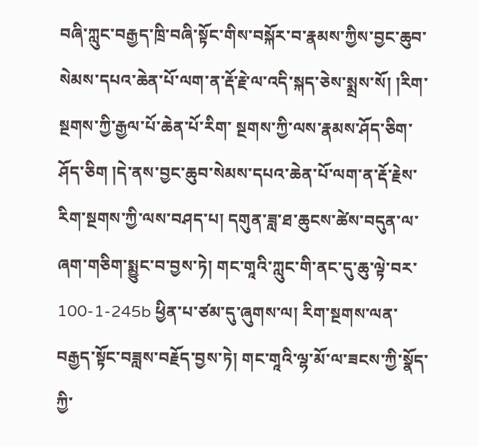བཞི་ཀླུང་བརྒྱད་ཁྲི་བཞི་སྟོང་གིས་བསྐོར་བ་རྣམས་ཀྱིས་བྱང་ཆུབ་སེམས་དཔའ་ཆེན་པོ་ལག་ན་རྡོ་རྗེ་ལ་འདི་སྐད་ཅེས་སྨྲས་སོ། །རིག་སྔགས་ཀྱི་རྒྱལ་པོ་ཆེན་པོ་རིག་ སྔགས་ཀྱི་ལས་རྣམས་ཤོད་ཅིག་ཤོད་ཅིག །དེ་ནས་བྱང་ཆུབ་སེམས་དཔའ་ཆེན་པོ་ལག་ན་རྡོ་རྗེས་རིག་སྔགས་ཀྱི་ལས་བཤད་པ། དགུན་ཟླ་ཐ་ཆུངས་ཚེས་བདུན་ལ་ཞག་གཅིག་སྨྱུང་བ་བྱས་ཏེ། གང་གཱའི་ཀླུང་གི་ནང་དུ་ཆུ་ལྟེ་བར་ 100-1-245b ཕྱིན་པ་ཙམ་དུ་ཞུགས་ལ། རིག་སྔགས་ལན་བརྒྱད་སྟོང་བཟླས་བརྗོད་བྱས་ཏེ། གང་གཱའི་ལྷ་མོ་ལ་ཟངས་ཀྱི་སྣོད་ཀྱི་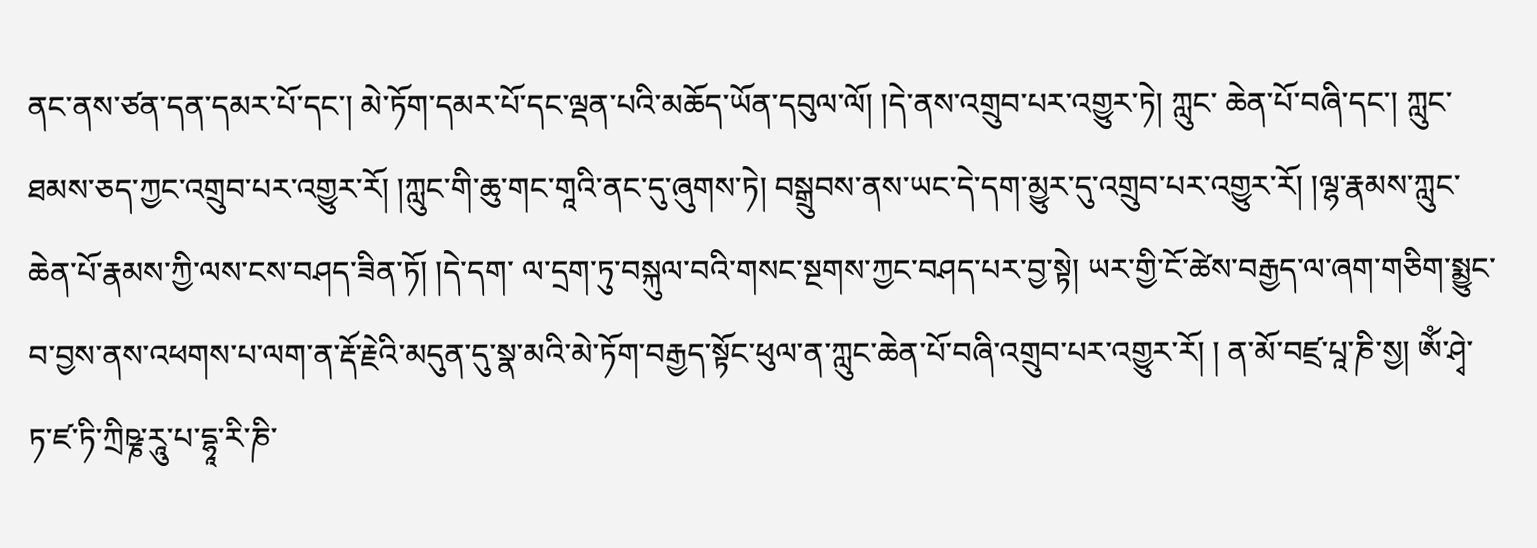ནང་ནས་ཙན་དན་དམར་པོ་དང་། མེ་ཏོག་དམར་པོ་དང་ལྡན་པའི་མཆོད་ཡོན་དབུལ་ལོ། །དེ་ནས་འགྲུབ་པར་འགྱུར་ཏེ། ཀླུང་ ཆེན་པོ་བཞི་དང་། ཀླུང་ཐམས་ཅད་ཀྱང་འགྲུབ་པར་འགྱུར་རོ། །ཀླུང་གི་ཆུ་གང་གཱའི་ནང་དུ་ཞུགས་ཏེ། བསྒྲུབས་ནས་ཡང་དེ་དག་མྱུར་དུ་འགྲུབ་པར་འགྱུར་རོ། །ལྷ་རྣམས་ཀླུང་ཆེན་པོ་རྣམས་ཀྱི་ལས་ངས་བཤད་ཟིན་ཏོ། །དེ་དག་ ལ་དྲག་ཏུ་བསྐུལ་བའི་གསང་སྔགས་ཀྱང་བཤད་པར་བྱ་སྟེ། ཡར་གྱི་ངོ་ཚེས་བརྒྱད་ལ་ཞག་གཅིག་སྨྱུང་བ་བྱས་ནས་འཕགས་པ་ལག་ན་རྡོ་རྗེའི་མདུན་དུ་སྣ་མའི་མེ་ཏོག་བརྒྱད་སྟོང་ཕུལ་ན་ཀླུང་ཆེན་པོ་བཞི་འགྲུབ་པར་འགྱུར་རོ། ། ན་མོ་བཛྲ་པཱ་ཎི་སྱ། ཨོཾ་ཤྭེ་ཏ་ཛ་ཏི་ཀྲིཥྞ་རཱུ་པ་དྷཱ་རི་ཎི་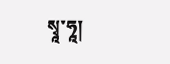སྭཱ་ཧཱ།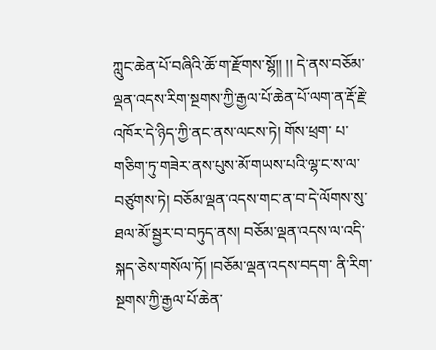ཀླུང་ཆེན་པོ་བཞིའི་ཆོ་ག་རྫོགས་སྷོ།། །། དེ་ནས་བཅོམ་ལྡན་འདས་རིག་སྔགས་ཀྱི་རྒྱལ་པོ་ཆེན་པོ་ལག་ན་རྡོ་རྗེ་འཁོར་དེ་ཉིད་ཀྱི་ནང་ནས་ལངས་ཏེ། གོས་ཕྲག་ པ་གཅིག་ཏུ་གཟེར་ནས་པུས་མོ་གཡས་པའི་ལྷ་ང་ས་ལ་བཙུགས་ཏེ། བཅོམ་ལྡན་འདས་གང་ན་བ་དེ་ལོགས་སུ་ཐལ་མོ་སྦྱར་བ་བཏུད་ནས། བཅོམ་ལྡན་འདས་ལ་འདི་སྐད་ཅེས་གསོལ་ཏོ། །བཅོམ་ལྡན་འདས་བདག་ ནི་རིག་སྔགས་ཀྱི་རྒྱལ་པོ་ཆེན་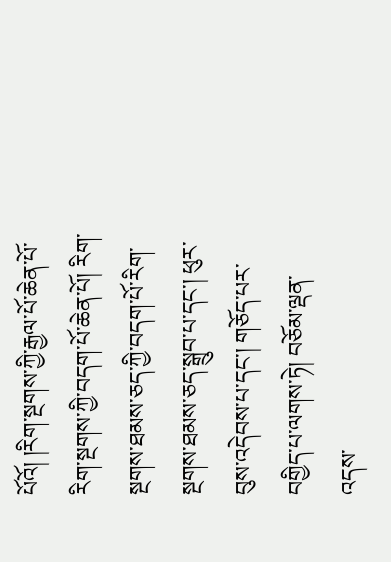པོའོ། །རིག་སྔགས་ཀྱི་རྒྱལ་པོ་ཆེན་པོ་རིག་སྔགས་ཀྱི་བདག་པོ་ཆེན་པོ། རིག་སྔགས་ཐམས་ཅད་ཀྱི་བདག་པོ་རིག་སྔགས་ཐམས་ཅད་སྒྲུབ་པ་དང་། ཕུར་བུས་འདེབས་པ་དང་། གཅོད་པར་ བགྱིད་པ་ལགས་ཏེ། བཅོམ་ལྡན་འདས་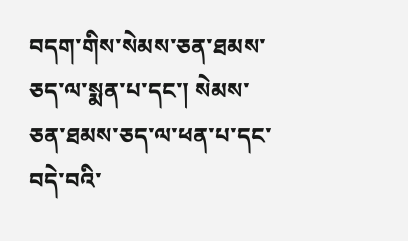བདག་གིས་སེམས་ཅན་ཐམས་ཅད་ལ་སྨན་པ་དང་། སེམས་ཅན་ཐམས་ཅད་ལ་ཕན་པ་དང་བདེ་བའི་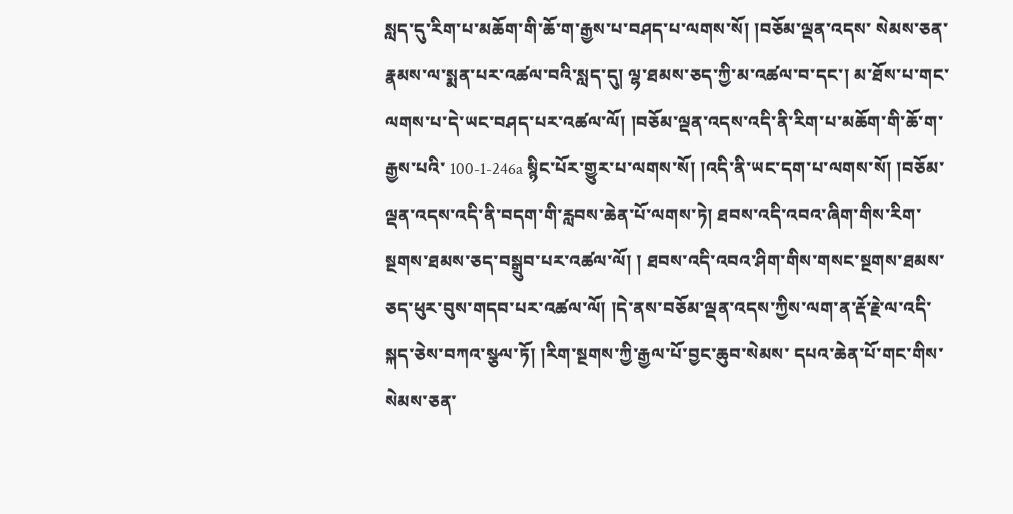སླད་དུ་རིག་པ་མཆོག་གི་ཆོ་ག་རྒྱས་པ་བཤད་པ་ལགས་སོ། །བཅོམ་ལྡན་འདས་ སེམས་ཅན་རྣམས་ལ་སྨན་པར་འཚལ་བའི་སླད་དུ། ལྷ་ཐམས་ཅད་ཀྱི་མ་འཚལ་བ་དང་། མ་ཐོས་པ་གང་ལགས་པ་དེ་ཡང་བཤད་པར་འཚལ་ལོ། །བཅོམ་ལྡན་འདས་འདི་ནི་རིག་པ་མཆོག་གི་ཆོ་ག་རྒྱས་པའི་ 100-1-246a སྙིང་པོར་གྱུར་པ་ལགས་སོ། །འདི་ནི་ཡང་དག་པ་ལགས་སོ། །བཅོམ་ལྡན་འདས་འདི་ནི་བདག་གི་རླབས་ཆེན་པོ་ལགས་ཏེ། ཐབས་འདི་འབའ་ཞིག་གིས་རིག་སྔགས་ཐམས་ཅད་བསྒྲུབ་པར་འཚལ་ལོ། ། ཐབས་འདི་འབའ་ཤིག་གིས་གསང་སྔགས་ཐམས་ཅད་ཕུར་བུས་གདབ་པར་འཚལ་ལོ། །དེ་ནས་བཅོམ་ལྡན་འདས་ཀྱིས་ལག་ན་རྡོ་རྗེ་ལ་འདི་སྐད་ཅེས་བཀའ་སྩལ་ཏོ། །རིག་སྔགས་ཀྱི་རྒྱལ་པོ་བྱང་ཆུབ་སེམས་ དཔའ་ཆེན་པོ་གང་གིས་སེམས་ཅན་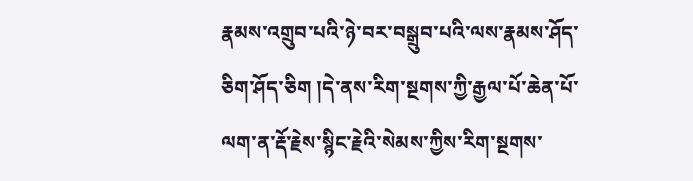རྣམས་འགྲུབ་པའི་ཉེ་བར་བསྒྲུབ་པའི་ལས་རྣམས་ཤོད་ཅིག་ཤོད་ཅིག །དེ་ནས་རིག་སྔགས་ཀྱི་རྒྱལ་པོ་ཆེན་པོ་ལག་ན་རྡོ་རྗེས་སྙིང་རྗེའི་སེམས་ཀྱིས་རིག་སྔགས་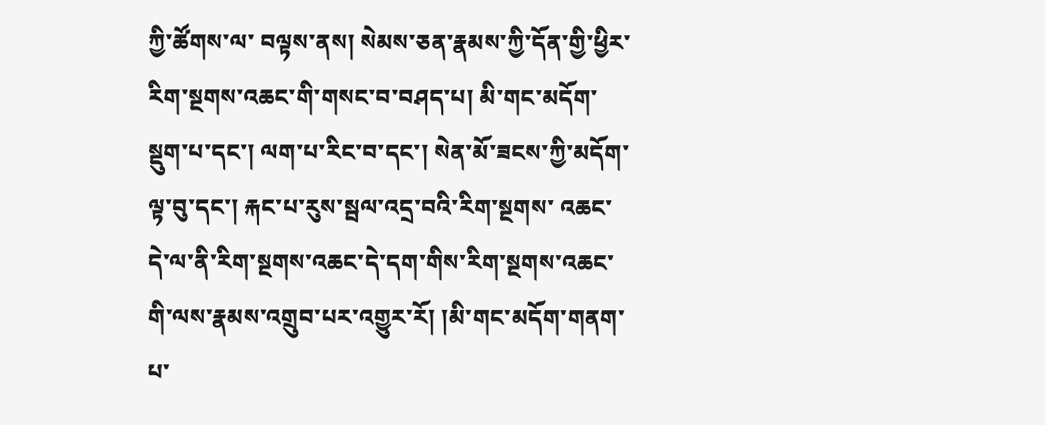ཀྱི་ཚོགས་ལ་ བལྟས་ནས། སེམས་ཅན་རྣམས་ཀྱི་དོན་གྱི་ཕྱིར་རིག་སྔགས་འཆང་གི་གསང་བ་བཤད་པ། མི་གང་མདོག་སྡུག་པ་དང་། ལག་པ་རིང་བ་དང་། སེན་མོ་ཟངས་ཀྱི་མདོག་ལྟ་བུ་དང་། རྐང་པ་རུས་སྦལ་འདྲ་བའི་རིག་སྔགས་ འཆང་དེ་ལ་ནི་རིག་སྔགས་འཆང་དེ་དག་གིས་རིག་སྔགས་འཆང་གི་ལས་རྣམས་འགྲུབ་པར་འགྱུར་རོ། །མི་གང་མདོག་གནག་པ་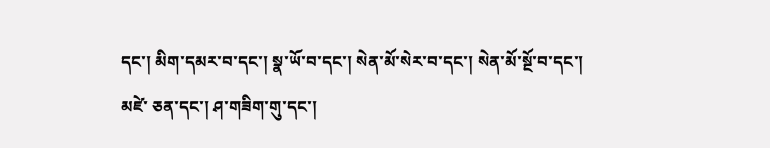དང་། མིག་དམར་བ་དང་། སྣ་ཡོ་བ་དང་། སེན་མོ་སེར་བ་དང་། སེན་མོ་སྔོ་བ་དང་། མཛེ་ ཅན་དང་། ཤ་གཟིག་གུ་དང་།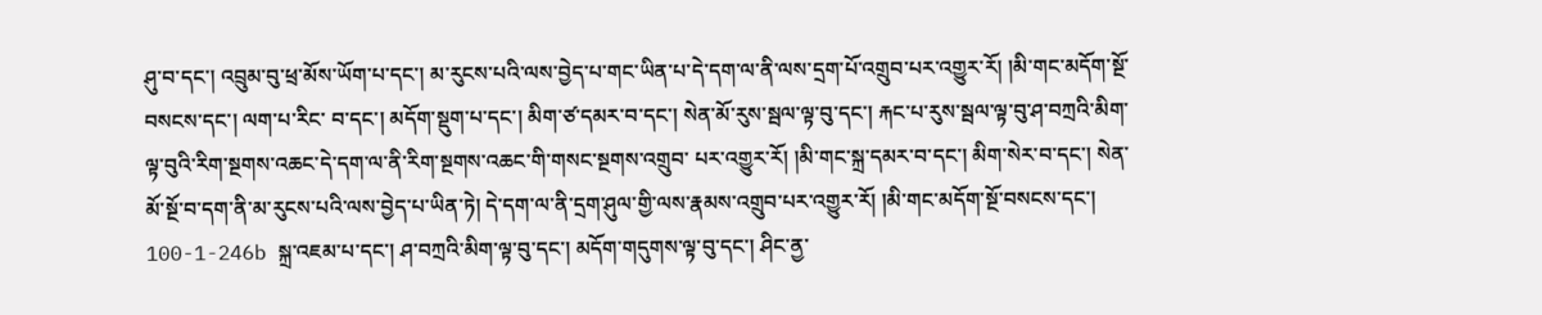ཤུ་བ་དང་། འབྲུམ་བུ་ཕྲ་མོས་ཡོག་པ་དང་། མ་རུངས་པའི་ལས་བྱེད་པ་གང་ཡིན་པ་དེ་དག་ལ་ནི་ལས་དྲག་པོ་འགྲུབ་པར་འགྱུར་རོ། །མི་གང་མདོག་སྔོ་བསངས་དང་། ལག་པ་རིང་ བ་དང་། མདོག་སྡུག་པ་དང་། མིག་ཙ་དམར་བ་དང་། སེན་མོ་རུས་སྦལ་ལྟ་བུ་དང་། རྐང་པ་རུས་སྦལ་ལྟ་བུ་ཤ་བཀྲའི་མིག་ལྟ་བུའི་རིག་སྔགས་འཆང་དེ་དག་ལ་ནི་རིག་སྔགས་འཆང་གི་གསང་སྔགས་འགྲུབ་ པར་འགྱུར་རོ། །མི་གང་སྐྲ་དམར་བ་དང་། མིག་སེར་བ་དང་། སེན་མོ་སྔོ་བ་དག་ནི་མ་རུངས་པའི་ལས་བྱེད་པ་ཡིན་ཏེ། དེ་དག་ལ་ནི་དྲག་ཤུལ་གྱི་ལས་རྣམས་འགྲུབ་པར་འགྱུར་རོ། །མི་གང་མདོག་སྔོ་བསངས་དང་། 100-1-246b སྐྲ་འཇམ་པ་དང་། ཤ་བཀྲའི་མིག་ལྟ་བུ་དང་། མདོག་གདུགས་ལྟ་བུ་དང་། ཤིང་ནྱ་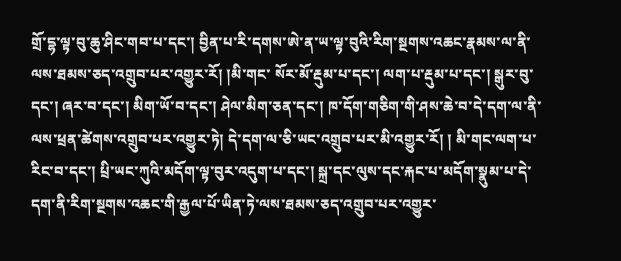གྲོ་དྷ་ལྟ་བུ་ཆུ་ཤིང་གབ་པ་དང་། བྱིན་པ་རི་དགས་ཨེ་ན་ཡ་ལྟ་བུའི་རིག་སྔགས་འཆང་རྣམས་ལ་ནི་ལས་ཐམས་ཅད་འགྲུབ་པར་འགྱུར་རོ། །མི་གང་ སོར་མོ་རྡུམ་པ་དང་། ལག་པ་རྡུམ་པ་དང་། སྒུར་བུ་དང་། ཞར་བ་དང་། མིག་ཡོ་བ་དང་། ཤེལ་མིག་ཅན་དང་། ཁ་དོག་གཅིག་གི་ཤས་ཆེ་བ་དེ་དག་ལ་ནི་ལས་ཕྲན་ཚེགས་འགྲུབ་པར་འགྱུར་ཏེ། དེ་དག་ལ་ཅི་ཡང་འགྲུབ་པར་མི་འགྱུར་རོ། ། མི་གང་ལག་པ་རིང་བ་དང་། པྲི་ཡང་ཀུའི་མདོག་ལྟ་བུར་འདུག་པ་དང་། སྐྲ་དང་ལུས་དང་རྐང་པ་མདོག་སྣུམ་པ་དེ་དག་ནི་རིག་སྔགས་འཆང་གི་རྒྱལ་པོ་ཡིན་ཏེ་ལས་ཐམས་ཅད་འགྲུབ་པར་འགྱུར་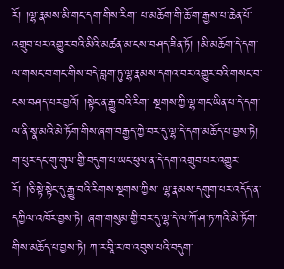རོ། །ལྷ་རྣམས་མི་གང་དག་གིས་རིག་ པ་མཆོག་གི་ཆོ་ག་རྒྱས་པ་ཆེན་པོ་འགྲུབ་པར་འགྱུར་བའི་མིའི་མཚན་མ་ངས་བཤད་ཟིན་ཏོ། །མི་མཆོག་དེ་དག་ལ་གསང་བ་གང་གིས་བདེ་བླག་ཏུ་ལྷ་རྣམས་དགའ་བར་འགྱུར་བའི་གསང་བ་ངས་བཤད་པར་བྱའོ། །སྟེང་ན་རྒྱུ་བའི་རིག་ སྔགས་ཀྱི་ལྷ་གང་ཡིན་པ་དེ་དག་ལ་ནི་སྣ་མའི་མེ་ཏོག་གིས་ཞག་བརྒྱད་ཀྱེ་བར་དུ་ལྷ་དེ་དག་མཆོད་པ་བྱས་ཏེ། ག་པུར་དང་གུ་གུལ་གྱི་བདུག་པ་ཡང་ཕུལ་ན་དེ་དག་འགྲུབ་པར་འགྱུར་རོ། །ཅི་སྟེ་སྟེང་དུ་རྒྱུ་བའི་རིགས་སྔགས་ཀྱིས་ ལྷ་རྣམས་དགུག་པར་འདོད་ན་དཀྱིལ་འཁོར་བྱས་ཏེ། ཞག་གསུམ་གྱི་བར་དུ་ལྷ་དེ་ལ་ཀོ་ཤ་ཏ་ཀའི་མེ་ཏོག་གིས་མཆོད་པ་བྱས་ཏེ། ཀ་ར་བཱི་ར་ཁ་འབུས་པའི་བདུག་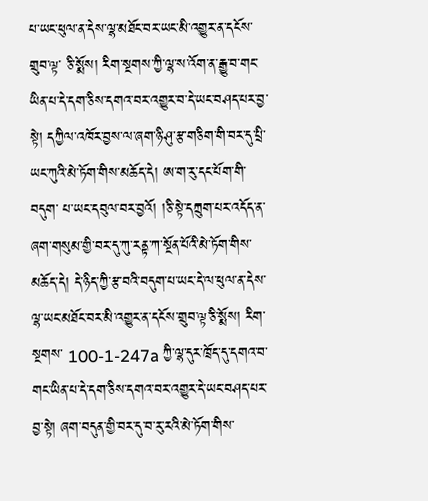པ་ཡང་ཕུལ་ན་དེས་ལྷ་མཐོང་བར་ཡང་མི་འགྱུར་ན་དངོས་གྲུབ་ལྟ་ ཅི་སྨོས། རིག་སྔགས་ཀྱི་ལྷ་ས་འོག་ན་རྒྱུ་བ་གང་ཡིན་པ་དེ་དག་ཅིས་དགའ་བར་འགྱུར་བ་དེ་ཡང་བཤད་པར་བྱ་སྟེ། དཀྱིལ་འཁོར་བྱས་ལ་ཞག་ཉི་ཤུ་རྩ་གཅིག་གི་བར་དུ་པྲི་ཡང་ཀུའི་མེ་ཏོག་གིས་མཆོད་དེ། ཨ་ག་རུ་དང་པོག་གི་བདུག་ པ་ཡང་དབུལ་བར་བྱའོ། །ཅི་སྟེ་དཀྲུག་པར་འདོད་ན་ཞག་གསུམ་གྱི་བར་དུ་ཀུ་རནྟ་ཀ་སྔོན་པོའི་མེ་ཏོག་གིས་མཆོད་དེ། དེ་ཉིད་ཀྱི་རྩ་བའི་བདུག་པ་ཡང་དེ་ལ་ཕུལ་ན་དེས་ལྷ་ཡང་མཐོང་བར་མི་འགྱུར་ན་དངོས་གྲུབ་ལྟ་ཅི་སྨོས། རིག་སྔགས་ 100-1-247a ཀྱི་ལྷ་དུར་ཁྲོད་དུ་དགའ་བ་གང་ཡིན་པ་དེ་དག་ཅིས་དགའ་བར་འགྱུར་དེ་ཡང་བཤད་པར་བྱ་སྟེ། ཞག་བདུན་གྱི་བར་དུ་བ་རུ་རའི་མེ་ཏོག་གིས་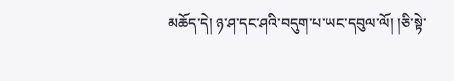མཆོད་དེ། ཉ་ཤ་དང་ཤའི་བདུག་པ་ཡང་དབུལ་ལོ། །ཅི་སྟེ་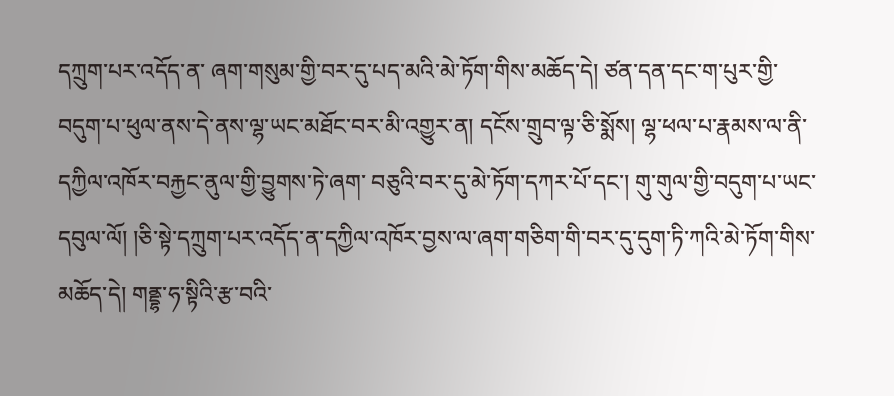དཀྲུག་པར་འདོད་ན་ ཞག་གསུམ་གྱི་བར་དུ་པད་མའི་མེ་ཏོག་གིས་མཆོད་དེ། ཙན་དན་དང་ག་པུར་གྱི་བདུག་པ་ཕུལ་ནས་དེ་ནས་ལྷ་ཡང་མཐོང་བར་མི་འགྱུར་ན། དངོས་གྲུབ་ལྟ་ཅི་སྨོས། ལྷ་ཕལ་པ་རྣམས་ལ་ནི་དཀྱིལ་འཁོར་བརྐྱང་ནུལ་གྱི་བྱུགས་ཏེ་ཞག་ བཅུའི་བར་དུ་མེ་ཏོག་དཀར་པོ་དང་། གུ་གུལ་གྱི་བདུག་པ་ཡང་དབུལ་ལོ། །ཅི་སྟེ་དཀྲུག་པར་འདོད་ན་དཀྱིལ་འཁོར་བྱས་ལ་ཞག་གཅིག་གི་བར་དུ་དུག་ཏི་ཀའི་མེ་ཏོག་གིས་མཆོད་དེ། གནྡྷ་ཧ་སྟིའི་རྩ་བའི་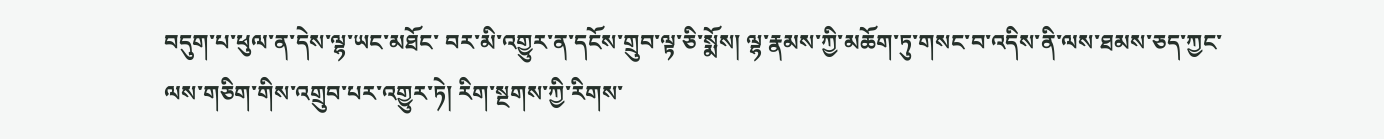བདུག་པ་ཕུལ་ན་དེས་ལྷ་ཡང་མཐོང་ བར་མི་འགྱུར་ན་དངོས་གྲུབ་ལྟ་ཅི་སྨོས། ལྷ་རྣམས་ཀྱི་མཆོག་ཏུ་གསང་བ་འདིས་ནི་ལས་ཐམས་ཅད་ཀྱང་ལས་གཅིག་གིས་འགྲུབ་པར་འགྱུར་ཏེ། རིག་སྔགས་ཀྱི་རིགས་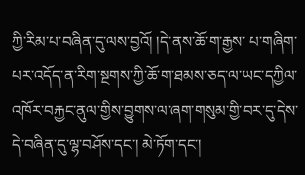ཀྱི་རིམ་པ་བཞིན་དུ་ལས་བྱའོ། །དེ་ནས་ཆོ་ག་རྒྱས་ པ་གཞིག་པར་འདོད་ན་རིག་སྔགས་ཀྱི་ཆོ་ག་ཐམས་ཅད་ལ་ཡང་དཀྱིལ་འཁོར་བརྐྱང་ནུལ་གྱིས་བྱུགས་ལ་ཞག་གསུམ་གྱི་བར་དུ་དེས་དེ་བཞིན་དུ་ལྷ་བཤོས་དང་། མེ་ཏོག་དང་།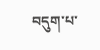བདུག་པ་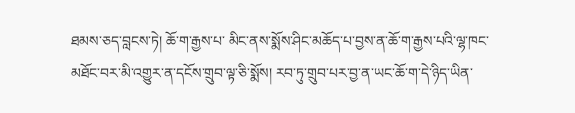ཐམས་ཅད་བླངས་ཏེ། ཆོ་ག་རྒྱས་པ་ མིང་ནས་སྨོས་ཤིང་མཆོད་པ་བྱས་ན་ཆོ་ག་རྒྱས་པའི་ལྷ་ཁང་མཐོང་བར་མི་འགྱུར་ན་དངོས་གྲུབ་ལྟ་ཅི་སྨོས། རབ་ཏུ་གྲུབ་པར་བྱ་ན་ཡང་ཆོ་ག་དེ་ཉིད་ཡིན་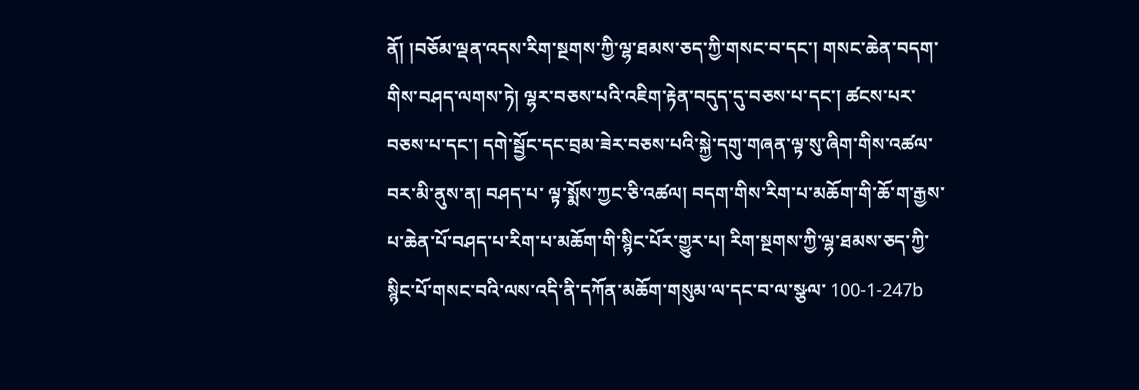ནོ། །བཅོམ་ལྡན་འདས་རིག་སྔགས་ཀྱི་ལྷ་ཐམས་ཅད་ཀྱི་གསང་བ་དང་། གསང་ཆེན་བདག་གིས་བཤད་ལགས་ཏེ། ལྷར་བཅས་པའི་འཇིག་རྟེན་བདུད་དུ་བཅས་པ་དང་། ཚངས་པར་བཅས་པ་དང་། དགེ་སྦྱོང་དང་བྲམ་ཟེར་བཅས་པའི་སྐྱེ་དགུ་གཞན་ལྟ་སུ་ཞིག་གིས་འཚལ་བར་མི་ནུས་ན། བཤད་པ་ ལྟ་སྨོས་ཀྱང་ཅི་འཚལ། བདག་གིས་རིག་པ་མཆོག་གི་ཆོ་ག་རྒྱས་པ་ཆེན་པོ་བཤད་པ་རིག་པ་མཆོག་གི་སྙིང་པོར་གྱུར་པ། རིག་སྔགས་ཀྱི་ལྷ་ཐམས་ཅད་ཀྱི་སྙིང་པོ་གསང་བའི་ལས་འདི་ནི་དཀོན་མཆོག་གསུམ་ལ་དང་བ་ལ་སྩལ་ 100-1-247b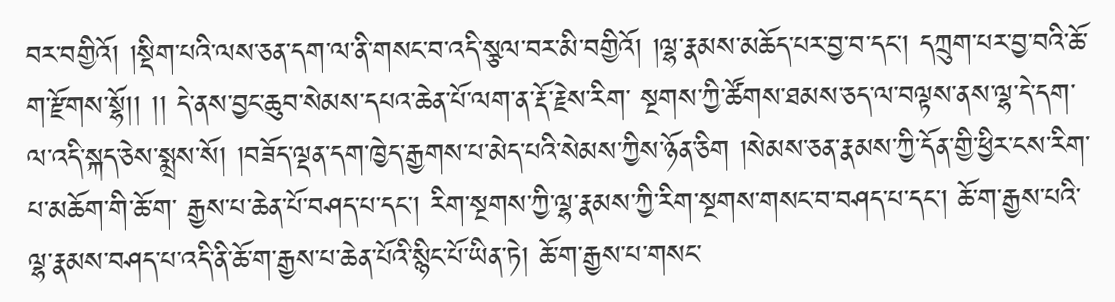བར་བགྱིའོ། །སྡིག་པའི་ལས་ཅན་དག་ལ་ནི་གསང་བ་འདི་སྩལ་བར་མི་བགྱིའོ། །ལྷ་རྣམས་མཆོད་པར་བྱ་བ་དང་། དཀྲུག་པར་བྱ་བའི་ཆོ་ག་རྫོགས་སྷོ།། །། དེ་ནས་བྱང་ཆུབ་སེམས་དཔའ་ཆེན་པོ་ལག་ན་རྡོ་རྗེས་རིག་ སྔགས་ཀྱི་ཚོགས་ཐམས་ཅད་ལ་བལྟས་ནས་ལྷ་དེ་དག་ལ་འདི་སྐད་ཅེས་སྨྲས་སོ། །བཟོད་ལྡན་དག་ཁྱེད་རྒྱགས་པ་མེད་པའི་སེམས་ཀྱིས་ཉོན་ཅིག །སེམས་ཅན་རྣམས་ཀྱི་དོན་གྱི་ཕྱིར་ངས་རིག་པ་མཆོག་གི་ཆོ་ག་ རྒྱས་པ་ཆེན་པོ་བཤད་པ་དང་། རིག་སྔགས་ཀྱི་ལྷ་རྣམས་ཀྱི་རིག་སྔགས་གསང་བ་བཤད་པ་དང་། ཆོ་ག་རྒྱས་པའི་ལྷ་རྣམས་བཤད་པ་འདི་ནི་ཆོ་ག་རྒྱས་པ་ཆེན་པོའི་སྙིང་པོ་ཡིན་ཏེ། ཆོ་ག་རྒྱས་པ་གསང་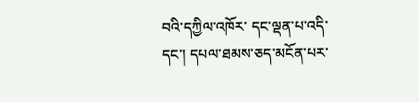བའི་དཀྱིལ་འཁོར་ དང་ལྡན་པ་འདི་དང་། དཔལ་ཐམས་ཅད་མངོན་པར་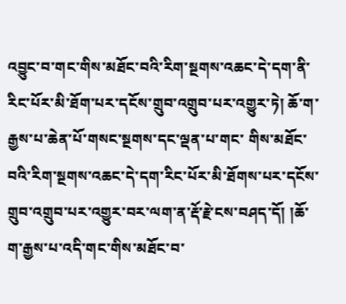འབྱུང་བ་གང་གིས་མཐོང་བའི་རིག་སྔགས་འཆང་དེ་དག་ནི་རིང་པོར་མི་ཐོག་པར་དངོས་གྲུབ་འགྲུབ་པར་འགྱུར་ཏེ། ཆོ་ག་རྒྱས་པ་ཆེན་པོ་གསང་སྔགས་དང་ལྡན་པ་གང་ གིས་མཐོང་བའི་རིག་སྔགས་འཆང་དེ་དག་རིང་པོར་མི་ཐོགས་པར་དངོས་གྲུབ་འགྲུབ་པར་འགྱུར་བར་ལག་ན་རྡོ་རྗེ་ངས་བཤད་དོ། །ཆོ་ག་རྒྱས་པ་འདི་གང་གིས་མཐོང་བ་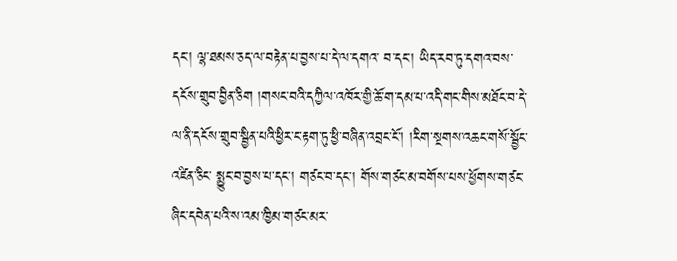དང་། ལྷ་ཐམས་ཅད་ལ་བརྟེན་པ་བྱས་པ་དེ་ལ་དགའ་ བ་དང་། ཡིད་རབ་ཏུ་དགའ་བས་དངོས་གྲུབ་བྱིན་ཅིག །གསང་བའི་དཀྱིལ་འཁོར་གྱི་ཆོ་ག་དམ་པ་འདི་གང་གིས་མཐོང་བ་དེ་ལ་ནི་དངོས་གྲུབ་སྦྱིན་པའི་ཕྱིར་ང་རྟག་ཏུ་ཕྱི་བཞིན་འབྲང་ངོ་། །རིག་སྔགས་འཆང་གསོ་སྦྱོང་འཛིན་ཅིང་ སྨྱུང་བ་བྱས་པ་དང་། གཙང་བ་དང་། གོས་གཙང་མ་བགོས་པས་ཕྱོགས་གཙང་ཞིང་དབེན་པའི་ས་འམ་ཁྱིམ་གཙང་མར་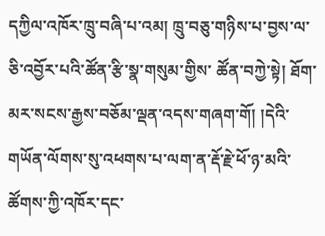དཀྱིལ་འཁོར་ཁྲུ་བཞི་པ་འམ། ཁྲུ་བཅུ་གཉིས་པ་བྱས་ལ་ཅི་འབྱོར་པའི་ཚོན་རྩི་སྣ་གསུམ་གྱིས་ ཚོན་བཀྱེ་སྟེ། ཐོག་མར་སངས་རྒྱས་བཅོམ་ལྡན་འདས་གཞག་གོ། །དེའི་གཡོན་ལོགས་སུ་འཕགས་པ་ལག་ན་རྡོ་རྗེ་ཕོ་ཉ་མའི་ཚོགས་ཀྱི་འཁོར་དང་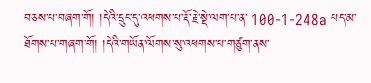བཅས་པ་བཞག་གོ། །དེའི་དྲུང་དུ་འཕགས་པ་རྡོ་རྗེ་སྡེ་ལག་པ་ན་ 100-1-248a པད་མ་ཐོགས་པ་གཞག་གོ། །དེའི་གཡོན་ལོགས་སུ་འཕགས་པ་གཙུག་ནས་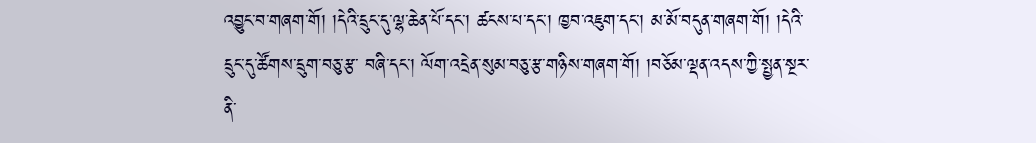འབྱུང་བ་གཞག་གོ། །དེའི་དྲུང་དུ་ལྷ་ཆེན་པོ་དང་། ཚངས་པ་དང་། ཁྱབ་འཇུག་དང་། མ་མོ་བདུན་གཞག་གོ། །དེའི་དྲུང་དུ་ཚོགས་དྲུག་བཅུ་རྩ་ བཞི་དང་། ལོག་འདྲེན་སུམ་བཅུ་རྩ་གཉིས་གཞག་གོ། །བཅོམ་ལྡན་འདས་ཀྱི་སྤྱན་སྔར་ནི་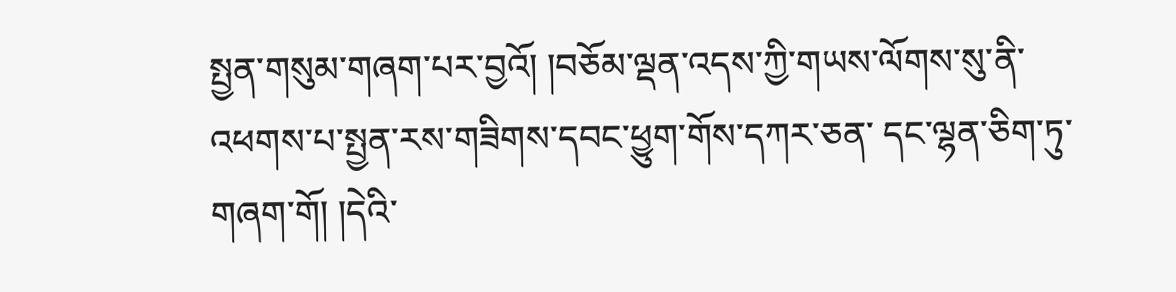སྤྱན་གསུམ་གཞག་པར་བྱའོ། །བཅོམ་ལྡན་འདས་ཀྱི་གཡས་ལོགས་སུ་ནི་འཕགས་པ་སྤྱན་རས་གཟིགས་དབང་ཕྱུག་གོས་དཀར་ཅན་ དང་ལྷན་ཅིག་ཏུ་གཞག་གོ། །དེའི་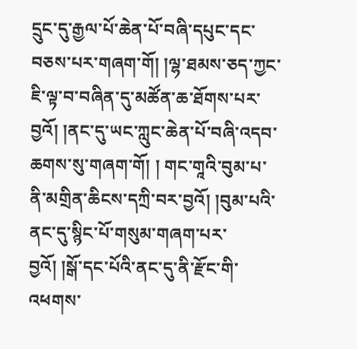དྲུང་དུ་རྒྱལ་པོ་ཆེན་པོ་བཞི་དཔུང་དང་བཅས་པར་གཞག་གོ། །ལྷ་ཐམས་ཅད་ཀྱང་ཇི་ལྟ་བ་བཞིན་དུ་མཚོན་ཆ་ཐོགས་པར་བྱའོ། །ནང་དུ་ཡང་ཀླུང་ཆེན་པོ་བཞི་འདབ་ཆགས་སུ་གཞག་གོ། ། གང་གཱའི་བུམ་པ་ནི་མགྲིན་ཆིངས་དཀྲི་བར་བྱའོ། །བུམ་པའི་ནང་དུ་སྙིང་པོ་གསུམ་གཞག་པར་བྱའོ། །སྒོ་དང་པོའི་ནང་དུ་ནི་རྫོང་གི་འཕགས་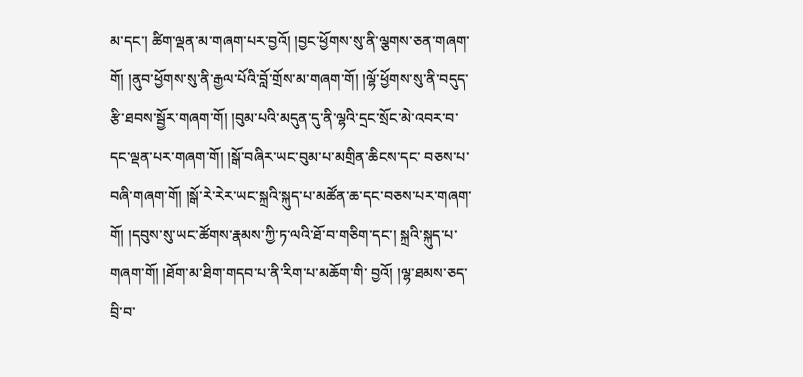མ་དང་། ཚིག་ལྡན་མ་གཞག་པར་བྱའོ། །བྱང་ཕྱོགས་སུ་ནི་ལྕགས་ཅན་གཞག་ གོ། །ནུབ་ཕྱོགས་སུ་ནི་རྒྱལ་པོའི་བློ་གྲོས་མ་གཞག་གོ། །ལྷོ་ཕྱོགས་སུ་ནི་བདུད་རྩི་ཐབས་སྦྱོར་གཞག་གོ། །བུམ་པའི་མདུན་དུ་ནི་ལྷའི་དྲང་སྲོང་མེ་འབར་བ་དང་ལྡན་པར་གཞག་གོ། །སྒོ་བཞིར་ཡང་བུམ་པ་མགྲིན་ཆིངས་དང་ བཅས་པ་བཞི་གཞག་གོ། །སྒོ་རེ་རེར་ཡང་སྐྲའི་སྐུད་པ་མཚོན་ཆ་དང་བཅས་པར་གཞག་གོ། །དབུས་སུ་ཡང་ཚོགས་རྣམས་ཀྱི་ཏ་ལའི་ཐོ་བ་གཅིག་དང་། སྐྲའི་སྐུད་པ་གཞག་གོ། །ཐོག་མ་ཐིག་གདབ་པ་ནི་རིག་པ་མཆོག་གི་ བྱའོ། །ལྷ་ཐམས་ཅད་བྲི་བ་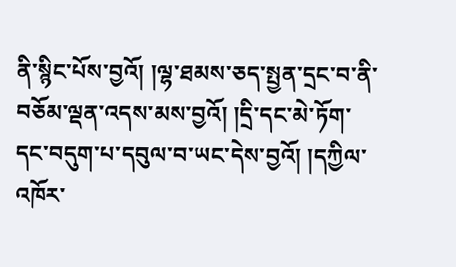ནི་སྙིང་པོས་བྱའོ། །ལྷ་ཐམས་ཅད་སྤྱན་དྲང་བ་ནི་བཅོམ་ལྡན་འདས་མས་བྱའོ། །དྲི་དང་མེ་ཏོག་དང་བདུག་པ་དབུལ་བ་ཡང་དེས་བྱའོ། །དཀྱིལ་འཁོར་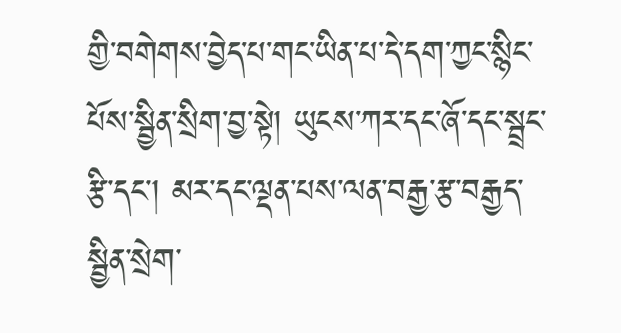གྱི་བགེགས་བྱེད་པ་གང་ཡིན་པ་དེ་དག་ཀྱང་སྙིང་ པོས་སྦྱིན་སྲིག་བྱ་སྟེ། ཡུངས་ཀར་དང་ཞོ་དང་སྦྲང་རྩི་དང་། མར་དང་ལྡན་པས་ལན་བརྒྱ་རྩ་བརྒྱད་སྦྱིན་སྲེག་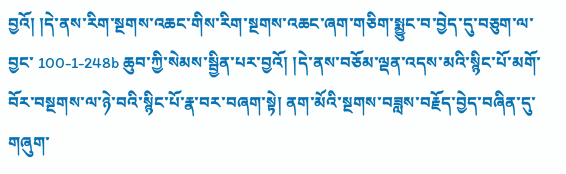བྱའོ། །དེ་ནས་རིག་སྔགས་འཆང་གིས་རིག་སྔགས་འཆང་ཞག་གཅིག་སྨྱུང་བ་བྱེད་དུ་བཅུག་ལ་བྱང་ 100-1-248b ཆུབ་ཀྱི་སེམས་སྦྱིན་པར་བྱའོ། །དེ་ནས་བཅོམ་ལྡན་འདས་མའི་སྙིང་པོ་མགོ་བོར་བསྔགས་ལ་ཉེ་བའི་སྙིང་པོ་རྣ་བར་བཞག་སྟེ། ནག་མོའི་སྔགས་བཟླས་བརྗོད་བྱེད་བཞིན་དུ་གཞུག་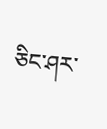ཅིང་ཤར་